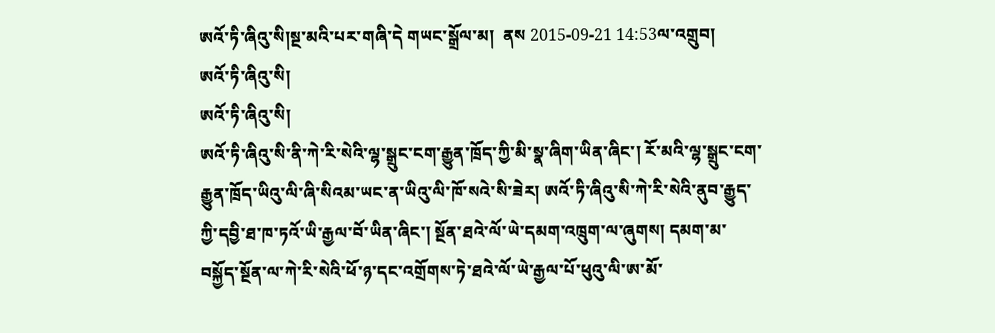ཨའོ་ཏི་ཞིའུ་སི།སྔ་མའི་པར་གཞི་དེ གཡང་སྒྲོལ་མ།  ནས 2015-09-21 14:53ལ་འགྲུབ།
ཨའོ་ཏི་ཞིའུ་སི།
ཨའོ་ཏི་ཞིའུ་སི།
ཨའོ་ཏི་ཞིའུ་སི་ནི་ཀེ་རི་སེའི་ལྷ་སྒྲུང་ངག་རྒྱུན་ཁྲོད་ཀྱི་མི་སྣ་ཞིག་ཡིན་ཞིང་། རོ་མའི་ལྷ་སྒྲུང་ངག་རྒྱུན་ཁྲོད་ཡིའུ་ལི་ཞི་སིའམ་ཡང་ན་ཡིའུ་ལི་ཁོ་སའེ་སི་ཟེར། ཨའོ་ཏི་ཞིའུ་སི་ཀེ་རི་སེའི་ནུབ་རྒྱུད་ཀྱི་དབྱི་ཐ་ཁ་ཏའོ་ཡི་རྒྱལ་བོ་ཡིན་ཞིང་། སྔོན་ཐའེ་ལོ་ཡེ་དམག་འཁྲུག་ལ་ཞུགས། དམག་མ་བསྐྱོད་སྔོན་ལ་ཀེ་རི་སེའི་ཕོ་ཉ་དང་འགྲོགས་ཏེ་ཐའེ་ལོ་ཡེ་རྒྱལ་པོ་ཕུའུ་ལི་ཨ་མོ་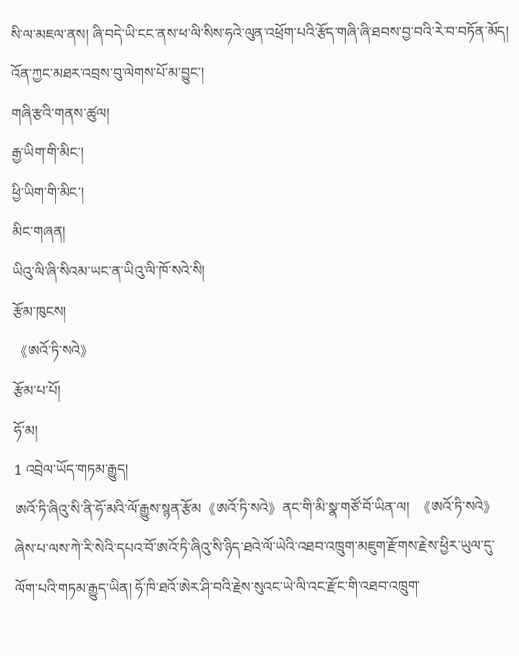སི་ལ་མཇལ་ནས། ཞི་བདེ་ཡི་ངང་ནས་ཕ་ལི་སིས་ཧའེ་ལུན་འཕྲོག་པའི་རྩོད་གཞི་ཞི་ཐབས་བྱ་བའི་རེ་བ་བཏོན་མོད། འོན་ཀྱང་མཐར་འབྲས་བུ་ལེགས་པོ་མ་བྱུང་།
གཞི་རྩའི་གནས་ཚུལ།
རྒྱ་ཡིག་གི་མིང་།
ཕྱི་ཡིག་གི་མིང་།
མིང་གཞན།
ཡིའུ་ལི་ཞི་སིའམ་ཡང་ན་ཡིའུ་ལི་ཁོ་སའེ་སི།
རྩོམ་ཁུངས།
《ཨའོ་ཏི་སའེ》
རྩོམ་པ་པོ།
ཧོ་མ།
1 འབྲེལ་ཡོད་གཏམ་རྒྱུད།
ཨའོ་ཏི་ཞིའུ་སི་ནི་ཧོ་མའི་ལོ་རྒྱུས་སྙན་རྩོམ《ཨའོ་ཏི་སའེ》ནང་གི་མི་སྣ་གཙོ་བོ་ཡིན་ལ།  《ཨའོ་ཏི་སའེ》ཞེས་པ་ལས་ཀེ་རི་སེའི་དཔའ་བོ་ཨའོ་ཏི་ཞིའུ་སི་ཉིད་ཐའེ་ལོ་ཡེའི་འཐབ་འཁྲུག་མཇུག་རྫོགས་རྗེས་ཕྱིར་ཡུལ་དུ་ལོག་པའི་གཏམ་རྒྱུད་ཡིན། ཧོ་ཁི་ཐའོ་ཨེར་ཤི་བའི་རྗེས་སུའང་ཡེ་ལི་འང་རྫོང་གི་འཐབ་འཁྲུག་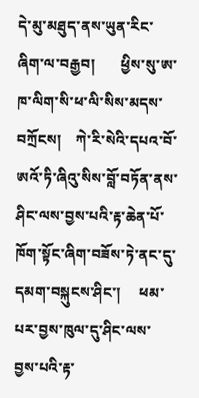དེ་མུ་མཐུད་ནས་ཡུན་རིང་ཞིག་ལ་བརྒྱབ།       ཕྱིས་སུ་ཨ་ཁ་ལིག་སི་ཕ་ལི་སིས་མདས་བཀྲོངས།    ཀེ་རི་སེའི་དཔའ་བོ་ཨའོ་ཏི་ཞིའུ་སིས་བློ་བཏོན་ནས་ཤིང་ལས་བྱས་པའི་རྟ་ཆེན་པོ་ཁོག་སྟོང་ཞིག་བཟོས་ཏེ་ནང་དུ་དམག་བསྐུངས་ཤིང་།     ཕམ་པར་བྱས་ཁུལ་དུ་ཤིང་ལས་བྱས་པའི་རྟ་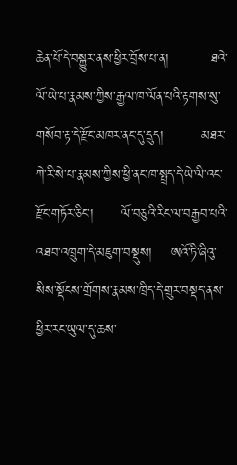ཆེན་པོ་དེ་བསྐྱུར་ནས་ཕྱིར་བྲོས་པ་ན།         ཐའེ་ལོ་ཡེ་པ་རྣམས་ཀྱིས་རྒྱལ་ཁ་ལོན་པའི་རྟགས་སུ་གསོབ་རྟ་དེ་རྫོང་མཁར་ནང་དུ་དྲུད།        མཐར་ཀེ་རི་སེ་པ་རྣམས་ཀྱིས་ཕྱི་ནང་ཁ་སྤྲད་དེ་ཡེ་ལི་འང་རྫོང་གཏོར་ཅིང་།      ལོ་བཅུའི་རིང་ལ་བརྒྱབ་པའི་འཐབ་འཁྲུག་དེ་མཇུག་བསྡུས།    ཨའོ་ཏི་ཞིའུ་སིས་སྡོངས་གྲོགས་རྣམས་ཁྲིད་དེ་གྲུར་བསྡད་ནས་ཕྱིར་རང་ཡུལ་དུ་ཆས་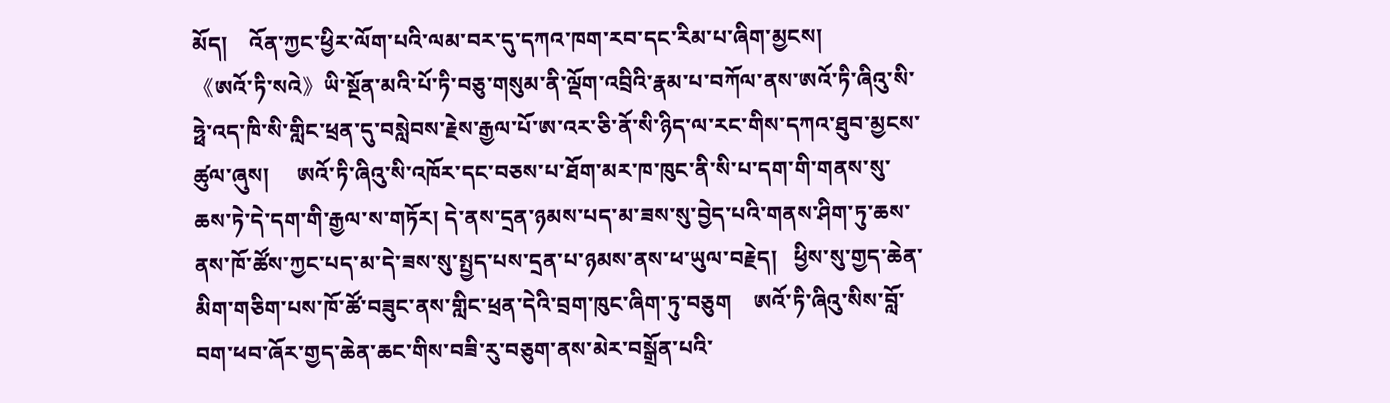མོད།    འོན་ཀྱང་ཕྱིར་ལོག་པའི་ལམ་བར་དུ་དཀའ་ཁག་རབ་དང་རིམ་པ་ཞིག་མྱངས།         《ཨའོ་ཏི་སའེ》ཡི་སྔོན་མའི་པོ་ཏི་བཅུ་གསུམ་ནི་ལྡོག་འབྲིའི་རྣམ་པ་བཀོལ་ནས་ཨའོ་ཏི་ཞིའུ་སི་ཧྥེ་འད་ཁི་སི་གླིང་ཕྲན་དུ་བསླེབས་རྗེས་རྒྱལ་པོ་ཨ་འར་ཅི་ནོ་སི་ཉིད་ལ་རང་གིས་དཀའ་ཐུབ་མྱངས་ཚུལ་ཞུས།     ཨའོ་ཏི་ཞིའུ་སི་འཁོར་དང་བཅས་པ་ཐོག་མར་ཁ་ཁུང་ནི་སི་པ་དག་གི་གནས་སུ་ཆས་ཏེ་དེ་དག་གི་རྒྱལ་ས་གཏོར། དེ་ནས་དྲན་ཉམས་པད་མ་ཟས་སུ་བྱེད་པའི་གནས་ཤིག་ཏུ་ཆས་ནས་ཁོ་ཚོས་ཀྱང་པད་མ་དེ་ཟས་སུ་སྤྱད་པས་དྲན་པ་ཉམས་ནས་ཕ་ཡུལ་བརྗེད།   ཕྱིས་སུ་གྱད་ཆེན་མིག་གཅིག་པས་ཁོ་ཚོ་བཟུང་ནས་གླིང་ཕྲན་དེའི་བྲག་ཁུང་ཞིག་ཏུ་བཅུག    ཨའོ་ཏི་ཞིའུ་སིས་བློ་བག་ཕབ་ཞོར་གྱད་ཆེན་ཆང་གིས་བཟི་རུ་བཅུག་ནས་མེར་བསྒྲོན་པའི་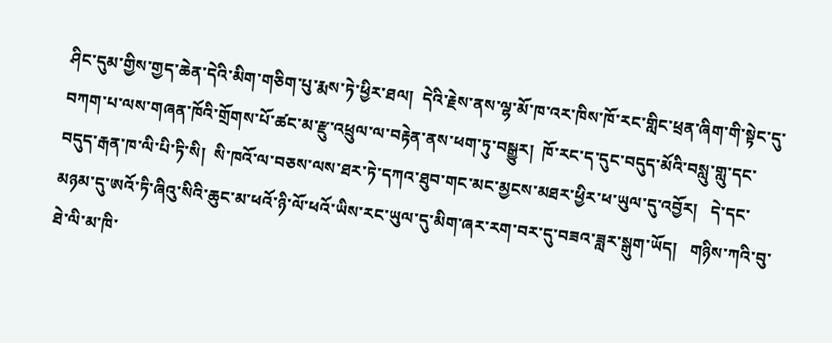ཤིང་དུམ་གྱིས་གྱད་ཆེན་དེའི་མིག་གཅིག་པུ་རྨས་ཏེ་ཕྱིར་ཐལ།  དེའི་རྗེས་ནས་ལྷ་མོ་ཁ་འར་ཁིས་ཁོ་རང་གླིང་ཕྲན་ཞིག་གི་སྟེང་དུ་བཀག་པ་ལས་གཞན་ཁོའི་གྲོགས་པོ་ཚང་མ་རྫུ་འཕྲུལ་ལ་བརྟེན་ནས་ཕག་ཏུ་བསྒྱུར།  ཁོ་རང་ད་དུང་བདུད་མོའི་བསླུ་གླུ་དང་བདུད་རྒན་ཁ་ལི་པི་ཏི་སི།  སི་ཁའོ་ལ་བཅས་ལས་ཐར་ཏེ་དཀའ་ཐུབ་གང་མང་མྱངས་མཐར་ཕྱིར་ཕ་ཡུལ་དུ་འབྱོར།   དེ་དང་མཉམ་དུ་ཨའོ་ཏི་ཞིའུ་སིའི་ཆུང་མ་ཕའོ་ཉི་ལོ་ཕའོ་ཡིས་རང་ཡུལ་དུ་མིག་ཞར་རག་བར་དུ་བཟའ་ཟླར་སྒུག་ཡོད།   གཉིས་ཀའི་བུ་ཐེ་ལི་མ་ཁི་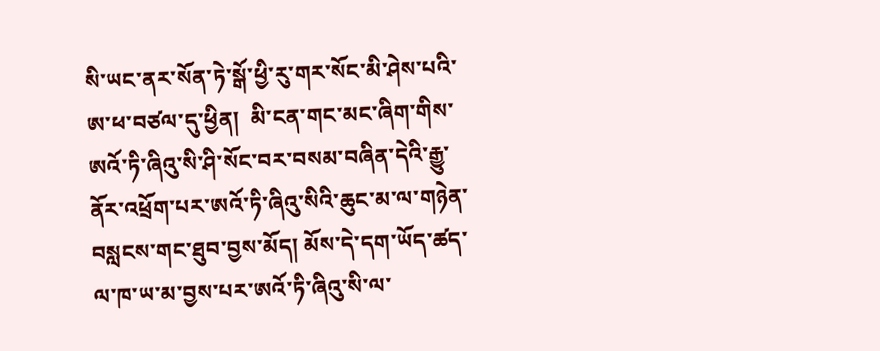སི་ཡང་ནར་སོན་ཏེ་སྒོ་ཕྱི་རུ་གར་སོང་མི་ཤེས་པའི་ཨ་ཕ་བཙལ་དུ་ཕྱིན།  མི་ངན་གང་མང་ཞིག་གིས་ཨའོ་ཏི་ཞིའུ་སི་ཤི་སོང་བར་བསམ་བཞིན་དེའི་རྒྱུ་ནོར་འཕྲོག་པར་ཨའོ་ཏི་ཞིའུ་སིའི་ཆུང་མ་ལ་གཉེན་བསླངས་གང་ཐུབ་བྱས་མོད། མོས་དེ་དག་ཡོད་ཚད་ལ་ཁ་ཡ་མ་བྱས་པར་ཨའོ་ཏི་ཞིའུ་སི་ལ་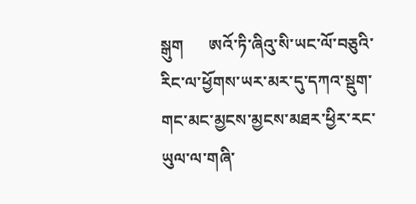སྒུག      ཨའོ་ཏི་ཞིའུ་སི་ཡང་ལོ་བཅུའི་རིང་ལ་ཕྱོགས་ཡར་མར་དུ་དཀའ་སྡུག་གང་མང་མྱངས་མྱངས་མཐར་ཕྱིར་རང་ཡུལ་ལ་གཞི་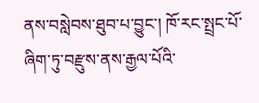ནས་བསླེབས་ཐུབ་པ་བྱུང་། ཁོ་རང་སྤྲང་པོ་ཞིག་ཏུ་བརྫུས་ནས་རྒྱལ་པོའི་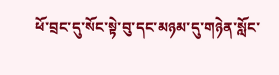ཕོ་བྲང་དུ་སོང་སྟེ་བུ་དང་མཉམ་དུ་གཉེན་སློང་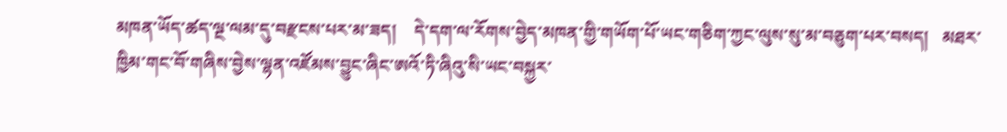མཁན་ཡོད་ཚད་ལྔ་ལམ་དུ་བརྫངས་པར་མ་ཟད།    དེ་དག་ལ་རོགས་བྱེད་མཁན་གྱི་གཡོག་པོ་ཡང་གཅིག་ཀྱང་ལུས་སུ་མ་བཅུག་པར་བསད།   མཐར་ཁྱིམ་གང་བོ་གཞིས་བྱེས་ལྷན་འཛོམས་བྱུང་ཞིང་ཨའོ་ཏི་ཞིའུ་སི་ཡང་བསྐྱར་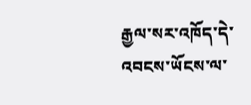རྒྱལ་སར་འཁོད་དེ་འབངས་ཡོངས་ལ་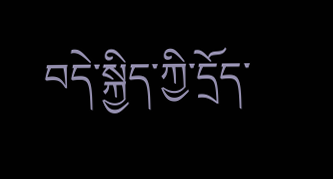བདེ་སྐྱིད་ཀྱི་དྲོད་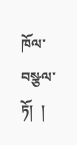ཁོལ་བསྩལ་ཏོ།  །